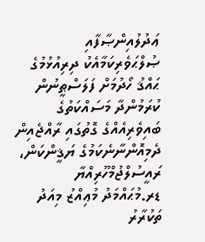ޢަދުލުއިންޞާފާއި ޞުލްޙަވެރިކަމާއެކު ދިރިއުޅުމުގެ ޙައްޤު ހޯދުމަށް ފަލަސްޠީނުން ކުރަމުންދާ މަސައްކަތުގެ ބައިވެރިއެއްގެ ގޮތުގައި ރާއްޖެއިން ދެމިއޮންނާނެކަމުގެ ޔަޤީންކަން، ރައީސުލްޖުމްހޫރިއްޔާ ޑރ.މުޙައްމަދު މުޢިއްޒު މިއަދު ތަކުރާރު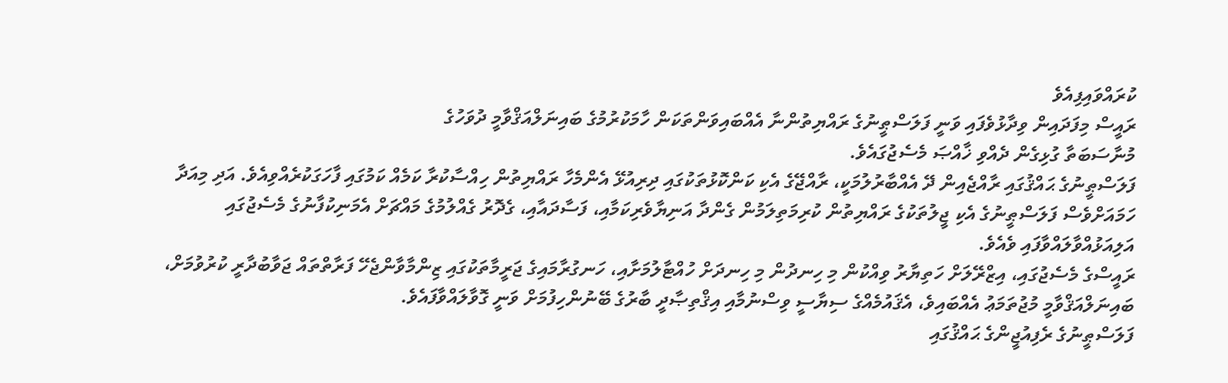ކުރައްވައިފިއެވެ
ރައީސް މިފަދައިން ވިދާޅުވެފައި ވަނީ ފަލަސްޠީނުގެ ރައްޔިތުންނާ އެއްބައިވަންތަކަން ހާމަކުރުމުގެ ބައިނަލްއަޤްވާމީ ދުވަހުގެ
މުނާސަބަތާ ގުޅިގެން ދެއްވި ޚާއްޞަ މެސެޖުގައެވެ.
ފަލަސްޠީނުގެ ޙައްޤުގައި ރާއްޖެއިން ދޭ އެއްބާރުލުމަކީ، ރާއްޖޭގެ އެކި ކަންކޮޅުތަކުގައި ދިރިއުޅޭ އެންމެހާ ރައްޔިތުން ހިއްސާކުރާ ކަމެއް ކަމުގައި ފާހަގަކުރެއްވިއެވެ. އަދި މިއަދާ ހަމައަށްވެސް ފަލަސްޠީނުގެ އެކި ޖީލުތަކުގެ ރައްޔިތުން ކުރިމަތިލަމުން ގެންދާ އަނިޔާވެރިކަމާއި، ފަސާދައާއި، ގެދޮރު ގެއްލުމުގެ މައްޗަށް އެމަނިކުފާނުގެ މެސެޖުގައި އަލިއަޅުއްވާލައްވާފައި ވެއެވެ.
ރައީސްގެ މެސެޖުގައި، އިޒްރޭލަށް ހަތިޔާރު ވިއްކުން މި ހިނދުން މި ހިނދަށް ހުއްޓާލުމަށާއި، ހަނގުރާމައިގެ ޖަރީމާތަކުގައި ޒިންމާވާންޖެހޭ ފަރާތްތައް ޖަވާބުދާރީ ކުރުވުމަށް، ބައިނަލްއަޤްވާމީ މުޖުތަމަޢު އެއްބައިވެ، އެޤައުމެއްގެ ސިޔާސީ ވިސްނުމާއި އިޤްތިޞާދީ ބާރުގެ ބޭނުންހިފުމަށް ވަނީ ގޮވާލައްވާފައެވެ.
ފަލަސްޠީނުގެ ރެފިއުޖީންގެ ޙައްޤުގައި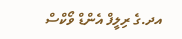އދ.ގެ ރިލީފް އެންޑް ވޯކްސް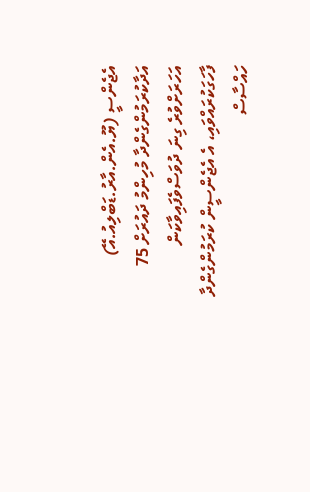އެޖެންސީ (ޔޫ.އެން.އާރު.ޑަބްލިއު.އޭ) އަދާކުރަމުންގެންދާ މުހިންމު ދައުރަށް 75 އަހަރަށްވުރެ ގިނަ ދުވަސްވެފައިވާކަން ފާހަގަކުރައްވައި، އެ އެޖެންސީން ކުރަމުންގެންދާ ހައްސާސް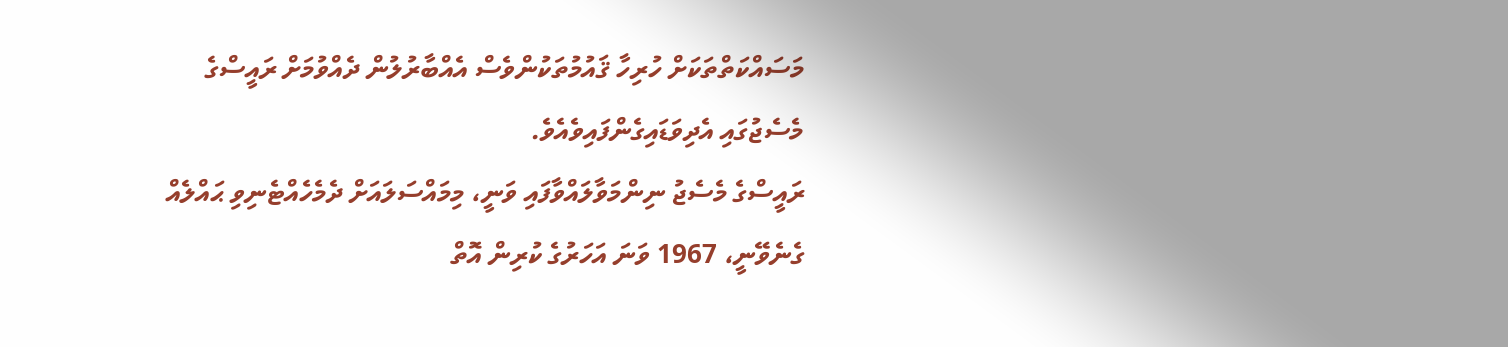މަސައްކަތްތަކަށް ހުރިހާ ޤައުމުތަކުންވެސް އެއްބާރުލުން ދެއްވުމަށް ރައީސްގެ މެސެޖުގައި އެދިވަޑައިގެންފައިވެއެވެ.
ރައީސްގެ މެސެޖު ނިންމަވާލައްވާފައި ވަނީ، މިމައްސަލައަށް ދެމެހެއްޓެނިވި ޙައްލެއް ގެނެވޭނީ، 1967 ވަނަ އަހަރުގެ ކުރިން އޮތް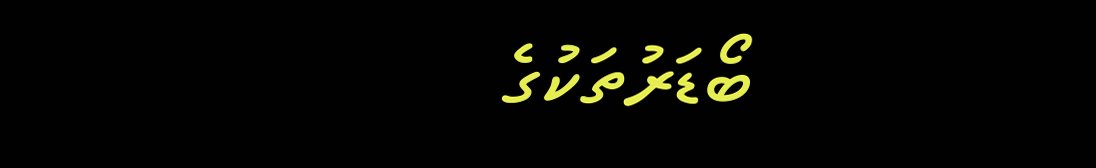ބޯޑަރުތަކުގެ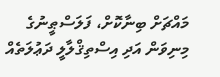މައްޗަށް ބިނާކޮށް، ފަލަސްޠީނުގެ މިނިވަން އަދި އިސްތިޤްލާލީ ދަޢުލަތެއް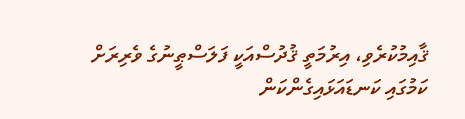ޤާއިމުކުރެވި، އިރުމަތީ ޤުދުސްއަކީ ފަލަސްޠީނުގެ ވެރިރަށް ކަމުގައި ކަނޑައަޅައިގެންކަން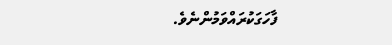ފާހަގަކުރައްވަމުންނެވެ.